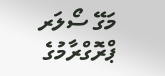މަގޭ ސޯލަރ ޕްރޮގްރާމުގެ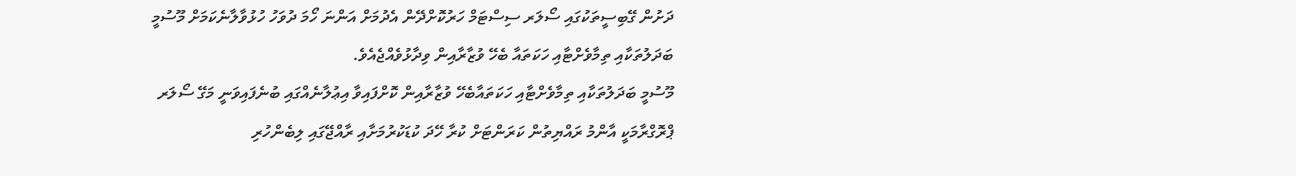ދަށުން ގޭބިސީތަކުގައި ސޯލަރ ސިސްޓަމް ހަރުކޮށްދޭން އެދުމަށް އަންނަ ހޯމަ ދުވަހު ހުޅުވާލާނެކަމަށް މޫސުމީ ބަދަލުތަކާއި ތިމާވެށްޓާއި ހަކަތައާ ބެހޭ ވުޒާރާއިން ވިދާޅުވެއްޖެއެވެ.
މޫސުމީ ބަދަލުތަކާއި ތިމާވެށްޓާއި ހަކަތައާބެހޭ ވުޒާރާއިން ކޮށްފައިވާ އިޢުލާނެއްގައި ބުނެފައިވަނީ މަގޭ ސޯލަރ ޕްރޮގްރާމަކީ އާންމު ރައްޔިތުން ކަރަންޓަށް ކުރާ ހޭދަ ކުޑަކުރުމަށާއި ރާއްޖޭގައި ލިބެންހުރި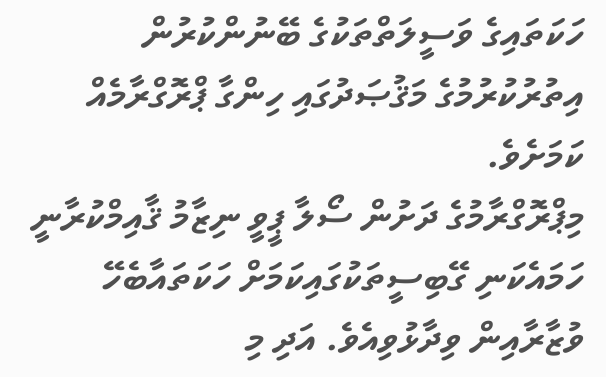ހަކަތައިގެ ވަސީލަތްތަކުގެ ބޭނުންކުރުން އިތުރުކުރުމުގެ މަޤުޞަދުގައި ހިންގާ ޕްރޮގްރާމެއް ކަމަށެވެ.
މިޕްރޮގްރާމުގެ ދަށުން ސޯލާ ޕީވީ ނިޒާމު ޤާއިމްކުރާނީ ހަމައެކަނި ގޭބިސީތަކުގައިކަމަށް ހަކަތައާބެހޭ ވުޒާރާއިން ވިދާޅުވިއެވެ. އަދި މި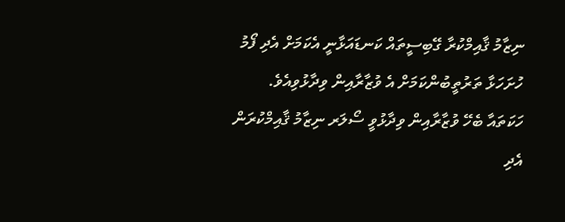ނިޒާމު ޤާއިމްކުރާ ގޭބިސީތައް ކަނޑައަޅާނީ އެކަމަށް އެދި ފޯމު ހުށަހަޅާ ތަރުތީބުންކަމަށް އެ ވުޒާރާއިން ވިދާޅުވިއެވެ.
ހަކަތައާ ބެހޭ ވުޒާރާއިން ވިދާޅުވީ ސޯލަރ ނިޒާމު ޤާއިމްކުރަން އެދި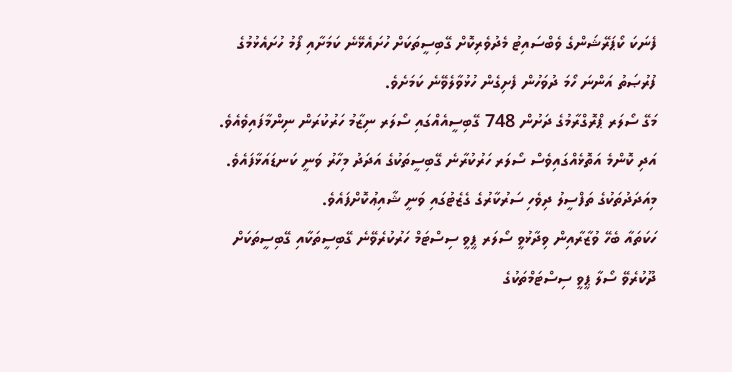ފެނަކަ ކޯޕަރޭޝަންގެ ވެބްސައިޓު މެދުވެރިކޮށް ގޭބިސީތަކަށް ހުށައެޅޭނެ ކަމަށާއި ފޯމު ހުށައެޅުމުގެ ފުރުޞަތު އަންނަ ހޯމަ ދުވަހުން ފެށިގެން ހުޅުވާލެވޭނެ ކަމަށެވެ.
މަގޭ ސޯލަރ ޕްރޮގްރާމުގެ ދަށުން 748 ގޭބިސީއެއްގައި ސޯލަރ ނިޒާމު ހަރުކުރަން ނިންމާފައިވެއެވެ. އަދި ކޮންމެ އަތޮޅެއްގައިވެސް ސޯލަރ ހަރުކުރާނެ ގޭބިސީތަކުގެ އަދަދު މިހާރު ވަނީ ކަނޑައަޅާފައެވެ. މިއަދަދުތަކުގެ ތަފްސީލު ދިވެހި ސަރުކާރުގެ ގެޒެޓުގައި ވަނީ ޝާއިޢުކޮށްފައެވެ.
ހަކަތައާ ބެހޭ ވުޒާރާއިން ވިދާޅުވީ ސޯލަރ ޕީވީ ސިސްޓަމް ހަރުކުރެވޭނެ ގޭބިސީތަކާއި ގޭބިސީތަކަށް ދޫކުރެވޭ ސޯލާ ޕީވީ ސިސްޓަމްތަކުގެ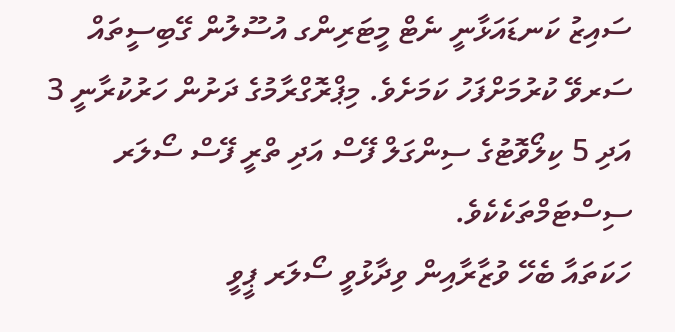ސައިޒު ކަނޑައަޅާނީ ނެޓް މީޓަރިންގ އުސޫލުން ގޭބިސީތައް ސަރވޭ ކުރުމަށްފަހު ކަމަށެވެ. މިޕްރޮގްރާމުގެ ދަށުން ހަރުކުރާނީ 3 އަދި 5 ކިލޯވޮޓުގެ ސިންގަލް ފޭސް އަދި ތްރީ ފޭސް ސޯލަރ ސިސްޓަމްތަކެކެވެ.
ހަކަތައާ ބެހޭ ވުޒާރާއިން ވިދާޅުވީ ސޯލަރ ޕީވީ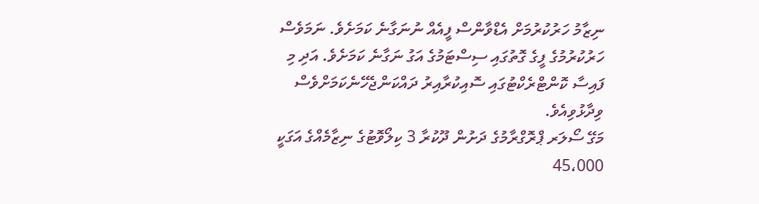ނިޒާމު ހަރުކުރުމަށް އެޑްވާންސް ފީއެއް ނުނަގާނެ ކަމަށެވެ. ނަމަވެސް ހަރުކުރުމުގެ ފީގެ ގޮތުގައި ސިސްޓަމުގެ އަގު ނަގާނެ ކަމަށެވެ. އަދި މި ފައިސާ ކޮންޓްރެކްޓުގައި ސޮއިކުރާއިރު ދައްކަންޖެހޭނެކަމަށްވެސް ވިދާޅުވިއެވެ.
މަގޭ ސޯލަރ ޕްރޮގްރާމުގެ ދަށުން ދޫކުރާ 3 ކިލޯވޮޓުގެ ނިޒާމެއްގެ އަގަކީ 45،000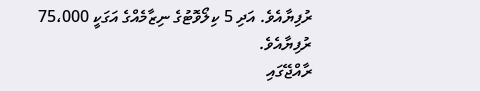ރުފިޔާއެވެ. އަދި 5 ކިލޯވޮޓުގެ ނިޒާމެއްގެ އަގަކީ 75،000 ރުފިޔާއެވެ.
ރާއްޖޭގައި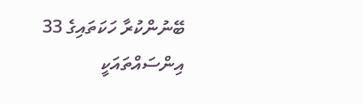ބޭނުންކުރާ ހަކަތައިގެ 33 އިންސައްތައަކީ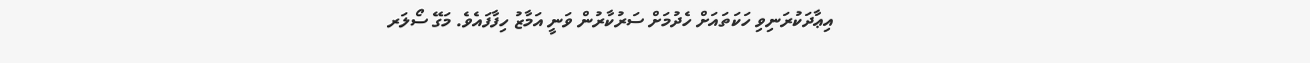އިޢާދަކުރަނިވި ހަކަތައަށް ހެދުމަށް ސަރުކާރުން ވަނީ އަމާޒު ހިފާފައެވެ. މަގޭ ސޯލަރ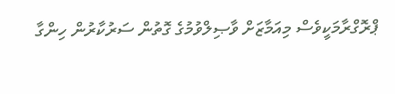ޕްރޮގްރާމަކީވެސް މިއަމާޒަށް ވާޞިލްވުމުގެ ގޮތުން ސަރުކާރުން ހިންގާ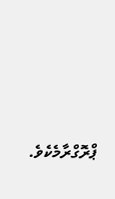ޕްރޮގްރާމެކެވެ.